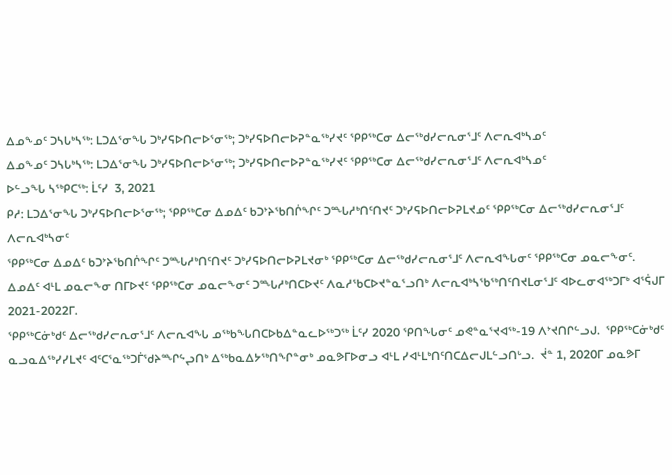ᐃᓄᖕᓄᑦ ᑐᓴᒐᒃᓴᖅ: ᒪᑐᐃᕐᓂᖓ ᑐᒃᓯᕋᐅᑎᓕᐅᕐᓂᖅ; ᑐᒃᓯᕋᐅᑎᓕᐅᕈᓐᓇᖅᓯᔪᑦ ᕿᑭᖅᑕᓂ ᐃᓕᖅᑯᓯᓕᕆᓂᕐᒧᑦ ᐱᓕᕆᐊᒃᓴᓄᑦ
ᐃᓄᖕᓄᑦ ᑐᓴᒐᒃᓴᖅ: ᒪᑐᐃᕐᓂᖓ ᑐᒃᓯᕋᐅᑎᓕᐅᕐᓂᖅ; ᑐᒃᓯᕋᐅᑎᓕᐅᕈᓐᓇᖅᓯᔪᑦ ᕿᑭᖅᑕᓂ ᐃᓕᖅᑯᓯᓕᕆᓂᕐᒧᑦ ᐱᓕᕆᐊᒃᓴᓄᑦ
ᐅᓪᓗᖓ ᓴᖅᑭᑕᖅ: ᒫᑦᓯ  3, 2021
ᑭᓱ: ᒪᑐᐃᕐᓂᖓ ᑐᒃᓯᕋᐅᑎᓕᐅᕐᓂᖅ; ᕿᑭᖅᑕᓂ ᐃᓄᐃᑦ ᑲᑐᔾᔨᖃᑎᒌᖏᑦ ᑐᙵᓱᒃᑎᑦᑎᔪᑦ ᑐᒃᓯᕋᐅᑎᓕᐅᕈᒪᔪᓄᑦ ᕿᑭᖅᑕᓂ ᐃᓕᖅᑯᓯᓕᕆᓂᕐᒧᑦ ᐱᓕᕆᐊᒃᓴᓂᑦ
ᕿᑭᖅᑕᓂ ᐃᓄᐃᑦ ᑲᑐᔾᔨᖃᑎᒌᖏᑦ ᑐᙵᓱᒃᑎᑦᑎᔪᑦ ᑐᒃᓯᕋᐅᑎᓕᐅᕈᒪᔪᓂᒃ ᕿᑭᖅᑕᓂ ᐃᓕᖅᑯᓯᓕᕆᓂᕐᒧᑦ ᐱᓕᕆᐊᖓᓂᑦ ᕿᑭᖅᑕᓂ ᓄᓇᓕᖕᓂᑦ.
ᐃᓄᐃᑦ ᐊᒻᒪ ᓄᓇᓕᖕᓂ ᑎᒥᐅᔪᑦ ᕿᑭᖅᑕᓂ ᓄᓇᓕᖕᓂᑦ ᑐᙵᓱᒃᑎᑕᐅᔪᑦ ᐱᓇᓱᖃᑕᐅᔪᓐᓇᕐᓗᑎᒃ ᐱᓕᕆᐊᒃᓴᖃᖅᑎᑦᑎᔪᒪᓂᕐᒧᑦ ᐊᐅᓚᓂᐊᖅᑐᒥᒃ ᐊᕐᕌᒍᒥ 2021-2022ᒥ.
ᕿᑭᖅᑕᓃᒃᑯᑦ ᐃᓕᖅᑯᓯᓕᕆᓂᕐᒧᑦ ᐱᓕᕆᐊᖓ ᓄᖅᑲᖓᑎᑕᐅᑲᐃᓐᓇᓚᐅᖅᑐᖅ ᒫᑦᓯ 2020 ᕿᑎᖓᓂᑦ ᓄᕙᓐᓇᕐᔪᐊᖅ-19 ᐱᔾᔪᑎᒋᓪᓗᒍ.  ᕿᑭᖅᑕᓃᒃᑯᑦ ᓇᓗᓇᐃᖅᓯᓯᒪᔪᑦ ᐊᑦᑕᕐᓇᖅᑐᒦᖁᔨᙱᖦᖢᑎᒃ ᐃᖅᑲᓇᐃᔭᖅᑎᖏᓐᓂᒃ ᓄᓇᕗᒥᐅᓂᓗ ᐊᒻᒪ ᓯᐊᒻᒪᒃᑎᑦᑎᑕᐃᓕᒍᒪᓪᓗᑎᒡᓗ.  ᔫᓐ 1, 2020ᒥ ᓄᓇᕗᒥ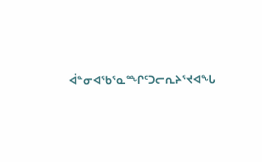ᐋᓐᓂᐊᖃᕐᓇᙱᑦᑐᓕᕆᔨᕐᔪᐊᖓ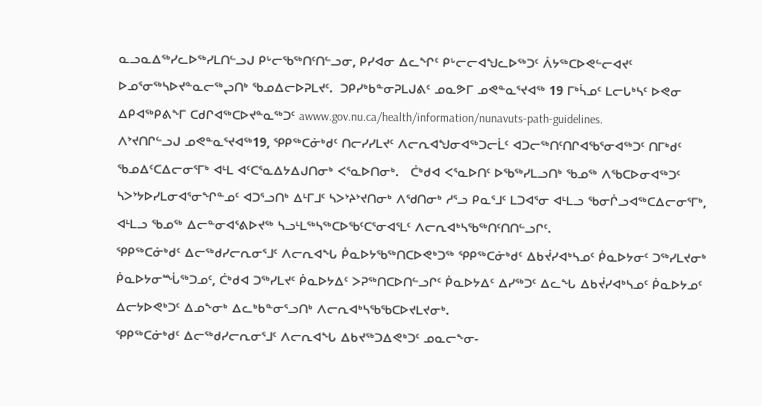ᓇᓗᓇᐃᖅᓯᓚᐅᖅᓯᒪᑎᓪᓗᒍ ᑭᒡᓕᖃᖅᑎᑦᑎᓪᓗᓂ, ᑭᓯᐊᓂ ᐃᓚᖏᑦ ᑭᒡᓕᓕᐊᖑᓚᐅᖅᑐᑦ ᐲᔭᖅᑕᐅᕙᓪᓕᐊᔪᑦ ᐅᓄᕐᓂᖅᓴᐅᔪᓐᓇᓕᖅᖢᑎᒃ ᖃᓄᐃᓕᐅᕈᒪᔪᑦ.  ᑐᑭᓯᒃᑲᓐᓂᕈᒪᒍᕕᑦ ᓄᓇᕗᒥ ᓄᕙᓐᓇᕐᔪᐊᖅ 19 ᒥᒃᓵᓄᑦ ᒪᓕᒐᒃᓴᑦ ᐅᕙᓂ ᐃᑭᐊᖅᑭᕕᖕᒥ ᑕᑯᒋᐊᖅᑕᐅᔪᓐᓇᖅᑐᑦ awww.gov.nu.ca/health/information/nunavuts-path-guidelines.
ᐱᔾᔪᑎᒋᓪᓗᒍ ᓄᕙᓐᓇᕐᔪᐊᖅ19, ᕿᑭᖅᑕᓃᒃᑯᑦ ᑎᓕᓯᓯᒪᔪᑦ ᐱᓕᕆᐊᖑᓂᐊᖅᑐᓕᒫᑦ ᐊᑐᓕᖅᑎᑦᑎᒋᐊᖃᕐᓂᐊᖅᑐᑦ ᑎᒥᒃᑯᑦ ᖃᓄᐃᑦᑕᐃᓕᓂᕐᒥᒃ ᐊᒻᒪ ᐊᑦᑕᕐᓇᐃᔭᐃᒍᑎᓂᒃ ᐸᕐᓇᐅᑎᓂᒃ.   ᑖᒃᑯᐊ ᐸᕐᓇᐅᑎᑦ ᐅᖃᖅᓯᒪᓗᑎᒃ ᖃᓄᖅ ᐱᖃᑕᐅᓂᐊᖅᑐᑦ ᓴᐳᔾᔭᐅᓯᒪᓂᐊᕐᓂᖏᓐᓄᑦ ᐊᑐᕐᓗᑎᒃ ᐃᒻᒥᒧᑦ ᓴᐳᔾᔨᔾᔪᑎᓂᒃ ᐱᖁᑎᓂᒃ ᓱᕐᓗ ᑭᓇᕐᒧᑦ ᒪᑐᐊᕐᓂ ᐊᒻᒪᓗ ᖃᓂᒌᓗᐊᖅᑕᐃᓕᓂᕐᒥᒃ, ᐊᒻᒪᓗ ᖃᓄᖅ ᐃᓕᓐᓂᐊᕐᕕᐅᔪᖅ ᓴᓗᒻᒪᖅᓴᖅᑕᐅᖃᑦᑕᕐᓂᐊᕐᒪᑦ ᐱᓕᕆᐊᒃᓴᖃᖅᑎᑦᑎᑎᓪᓗᒋᑦ.
ᕿᑭᖅᑕᓃᒃᑯᑦ ᐃᓕᖅᑯᓯᓕᕆᓂᕐᒧᑦ ᐱᓕᕆᐊᖓ ᑮᓇᐅᔭᖃᖅᑎᑕᐅᕙᒃᑐᖅ ᕿᑭᖅᑕᓃᒃᑯᑦ ᐃᑲᔫᓯᐊᒃᓴᓄᑦ ᑮᓇᐅᔭᓂᑦ ᑐᖅᓯᒪᔪᓂᒃ ᑮᓇᐅᔭᓂᙶᖅᑐᓄᑦ, ᑖᒃᑯᐊ ᑐᖅᓯᒪᔪᑦ ᑮᓇᐅᔭᐃᑦ ᐳᕈᖅᑎᑕᐅᑎᓪᓗᒋᑦ ᑮᓇᐅᔭᐃᑦ ᐃᓯᖅᑐᑦ ᐃᓚᖓ ᐃᑲᔫᓯᐊᒃᓴᓄᑦ ᑮᓇᐅᔭᓄᑦ ᐃᓕᔭᐅᕙᒃᑐᑦ ᐃᓄᖕᓂᒃ ᐃᓚᒃᑲᓐᓂᕐᓗᑎᒃ ᐱᓕᕆᐊᒃᓴᖃᖃᑕᐅᔪᒪᔪᓂᒃ.
ᕿᑭᖅᑕᓃᒃᑯᑦ ᐃᓕᖅᑯᓯᓕᕆᓂᕐᒧᑦ ᐱᓕᕆᐊᖓ ᐃᑲᔪᖅᑐᐃᕙᒃᑐᑦ ᓄᓇᓕᖕᓂ-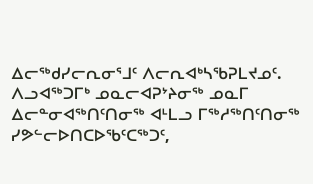ᐃᓕᖅᑯᓯᓕᕆᓂᕐᒧᑦ ᐱᓕᕆᐊᒃᓴᖃᕈᒪᔪᓄᑦ.  ᐱᓗᐊᖅᑐᒥᒃ ᓄᓇᓕᐊᕈᔾᔨᓂᖅ ᓄᓇᒥ ᐃᓕᓐᓂᐊᖅᑎᑦᑎᓂᖅ ᐊᒻᒪᓗ ᒥᖅᓱᖅᑎᑦᑎᓂᖅ ᓯᕗᓪᓕᐅᑎᑕᐅᖃᑦᑕᖅᑐᑦ,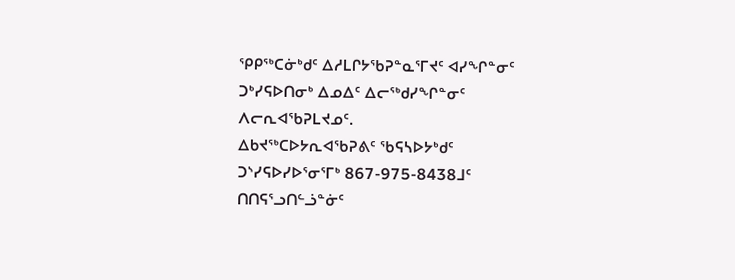ᕿᑭᖅᑕᓃᒃᑯᑦ ᐃᓱᒪᒋᔭᖃᕈᓐᓇᕐᒥᔪᑦ ᐊᓯᖏᓐᓂᑦ ᑐᒃᓯᕋᐅᑎᓂᒃ ᐃᓄᐃᑦ ᐃᓕᖅᑯᓯᖏᓐᓂᑦ ᐱᓕᕆᐊᖃᕈᒪᔪᓄᑦ.
ᐃᑲᔪᖅᑕᐅᔭᕆᐊᖃᕈᕕᑦ ᖃᕋᓴᐅᔭᒃᑯᑦ ᑐᔅᓯᕋᐅᓯᐅᕐᓂᕐᒥᒃ 867-975-8438ᒧᑦ ᑎᑎᕋᕐᓗᑎᓪᓘᓐᓃᑦ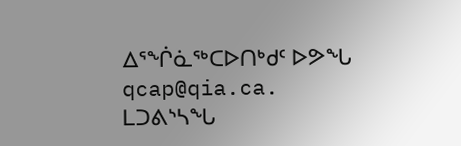ᐃᕐᖐᓈᖅᑕᐅᑎᒃᑯᑦ ᐅᕗᖓ qcap@qia.ca.
ᒪᑐᕕᔅᓴᖓ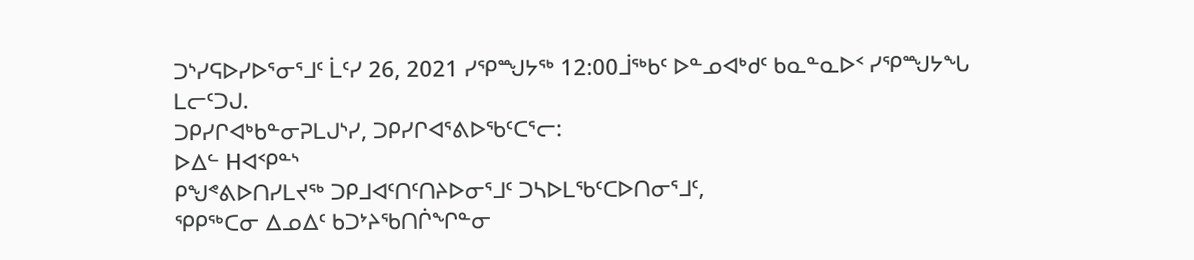ᑐᔅᓯᕋᐅᓯᐅᕐᓂᕐᒧᑦ ᒫᑦᓯ 26, 2021 ᓯᕿᙳᔭᖅ 12:00ᒨᖅᑲᑦ ᐅᓐᓄᐊᒃᑯᑦ ᑲᓇᓐᓇᐅᑉ ᓯᕿᙳᔭᖓ ᒪᓕᑦᑐᒍ.
ᑐᑭᓯᒋᐊᒃᑲᓐᓂᕈᒪᒍᔅᓯ, ᑐᑭᓯᒋᐊᕐᕕᐅᖃᑦᑕᕐᓕ:
ᐅᐃᓪ Hᐊᑉᑭᓐᔅ
ᑭᖑᕝᕕᐅᑎᓯᒪᔪᖅ ᑐᑭᒧᐊᑦᑎᑦᑎᔨᐅᓂᕐᒧᑦ ᑐᓴᐅᒪᖃᑦᑕᐅᑎᓂᕐᒧᑦ,
ᕿᑭᖅᑕᓂ ᐃᓄᐃᑦ ᑲᑐᔾᔨᖃᑎᒌᖏᓐᓂ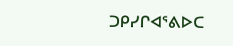ᑐᑭᓯᒋᐊᕐᕕᐅᑕ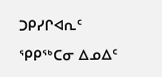ᑐᑭᓯᒋᐊᕆᑦ ᕿᑭᖅᑕᓂ ᐃᓄᐃᑦ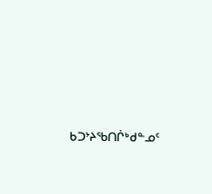ᑲᑐᔾᔨᖃᑎᒌᒃᑯᓐᓄᑦ